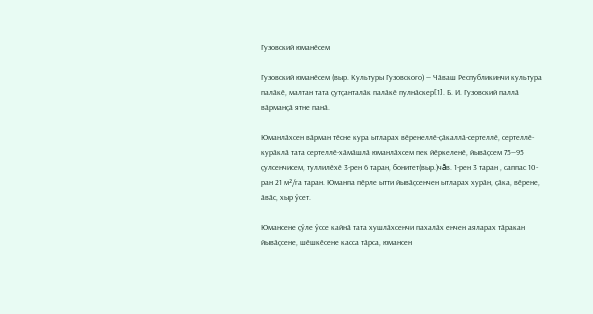Гузовский юманӗсем

Гузовский юманӗсем (выр. Культуры Гузовского) — Чӑваш Республикинчи культура палӑкӗ, малтан тата ҫутҫанталӑк палӑкӗ пулнӑскер[1]. Б. И. Гузовский паллӑ вӑрманҫӑ ятне панӑ.

Юманлӑхсен вӑрман тӗсне кура ытларах вӗренеллӗ-ҫӑкаллӑ-сертеллӗ, сертеллӗ-курӑклӑ тата сертеллӗ-хӑмӑшлӑ юманлӑхсем пек йӗркеленӗ, йывӑҫсем 75—95 ҫулсенчисем, туллилӗхӗ 3-рен 6 таран, бонитет(выр.)чăв. 1-рен 3 таран , саппас 10-ран 21 м²/гa таран. Юманпа пӗрле ытти йывӑҫсенчен ытларах хурӑн, ҫӑка, вӗрене, ӑвӑс, хыр ӳсет.

Юмансене ҫӳле ӳссе кайнӑ тата хушлӑхсенчи пахалӑх енчен аяларах тӑракан йывӑҫсене, шӗшкӗсене касса тӑрса, юмансен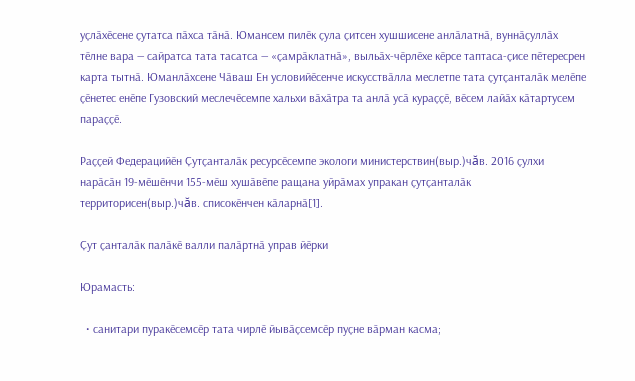уҫлӑхӗсене ҫутатса пӑхса тӑнӑ. Юмансем пилӗк ҫула ҫитсен хушшисене анлӑлатнӑ, вуннӑҫуллӑх тӗлне вара — сайратса тата тасатса — «ҫамрӑклатнӑ», выльӑх-чӗрлӗхе кӗрсе таптаса-ҫисе пӗтересрен карта тытнӑ. Юманлӑхсене Чӑваш Ен условийӗсенче искусствӑлла меслетпе тата ҫутҫанталӑк мелӗпе ҫӗнетес енӗпе Гузовский меслечӗсемпе хальхи вӑхӑтра та анлӑ усӑ кураҫҫӗ, вӗсем лайӑх кӑтартусем параҫҫӗ.

Раҫҫей Федерацийӗн Ҫутҫанталӑк ресурсӗсемпе экологи министерствин(выр.)чăв. 2016 ҫулхи нарӑсӑн 19-мӗшӗнчи 155-мӗш хушӑвӗпе ращана уйрӑмах упракан ҫутҫанталӑк территорисен(выр.)чăв. списокӗнчен кӑларнӑ[1].

Ҫут ҫанталӑк палӑкӗ валли палӑртнӑ управ йӗрки

Юрамасть:

  • санитари пуракӗсемсӗр тата чирлӗ йывӑҫсемсӗр пуҫне вӑрман касма;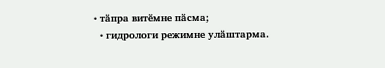• тӑпра витӗмне пӑсма;
  • гидрологи режимне улӑштарма.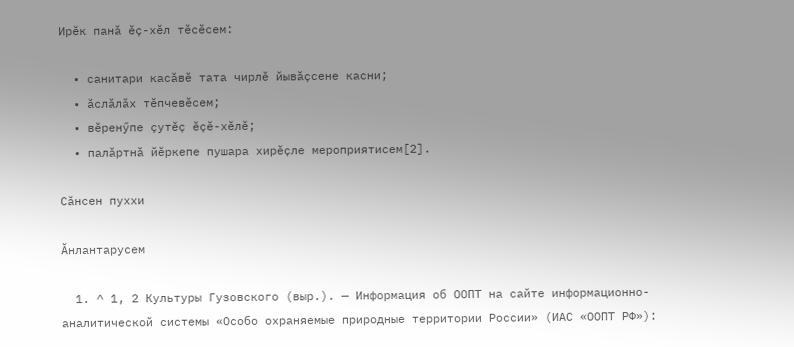Ирӗк панӑ ӗҫ-хӗл тӗсӗсем:

  • санитари касӑвӗ тата чирлӗ йывӑҫсене касни;
  • ӑслӑлӑх тӗпчевӗсем;
  • вӗренӳпе ҫутӗҫ ӗҫӗ-хӗлӗ;
  • палӑртнӑ йӗркепе пушара хирӗҫле мероприятисем[2].

Сӑнсен пуххи

Ӑнлантарусем

  1. ^ 1, 2 Культуры Гузовского (выр.). — Информация об ООПТ на сайте информационно-аналитической системы «Особо охраняемые природные территории России» (ИАС «ООПТ РФ»):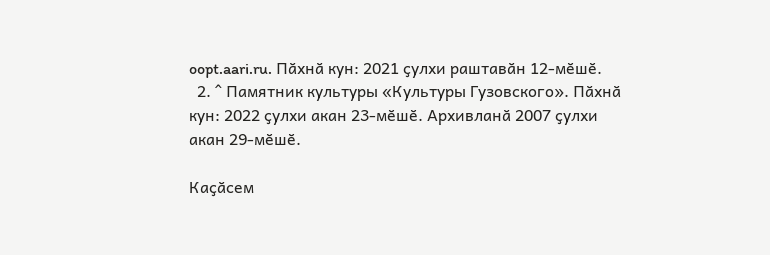oopt.aari.ru. Пӑхнӑ кун: 2021 ҫулхи раштавӑн 12-мӗшӗ.
  2. ^ Памятник культуры «Культуры Гузовского». Пӑхнӑ кун: 2022 ҫулхи акан 23-мӗшӗ. Архивланӑ 2007 ҫулхи акан 29-мӗшӗ.

Каҫӑсем